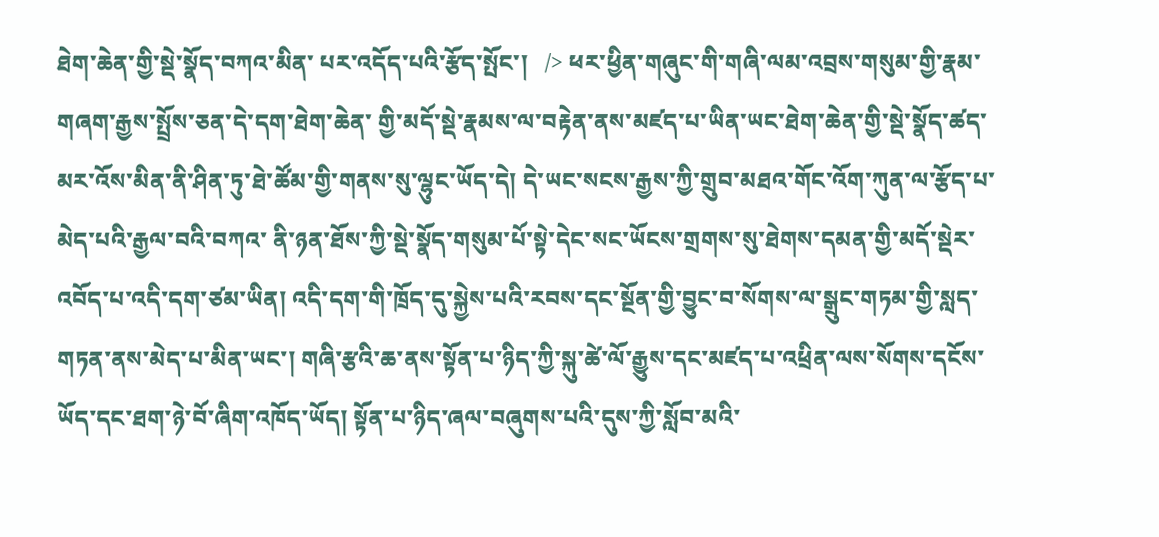ཐེག་ཆེན་གྱི་སྡེ་སྣོད་བཀའ་མིན་ པར་འདོད་པའི་རྩོད་སྤོང་།   /> ཕར་ཕྱིན་གཞུང་གི་གཞི་ལམ་འབྲས་གསུམ་གྱི་རྣམ་གཞག་རྒྱས་སྤྲོས་ཅན་དེ་དག་ཐེག་ཆེན་ གྱི་མདོ་སྡེ་རྣམས་ལ་བརྟེན་ནས་མཛད་པ་ཡིན་ཡང་ཐེག་ཆེན་གྱི་སྡེ་སྣོད་ཚད་མར་འོས་མིན་ནི་ཤིན་ཏུ་ཐེ་ཚོམ་གྱི་གནས་སུ་ལྷུང་ཡོད་དེ། དེ་ཡང་སངས་རྒྱས་ཀྱི་གྲུབ་མཐའ་གོང་འོག་ཀུན་ལ་རྩོད་པ་མེད་པའི་རྒྱལ་བའི་བཀའ་ ནི་ཉན་ཐོས་ཀྱི་སྡེ་སྣོད་གསུམ་པོ་སྟེ་དེང་སང་ཡོངས་གྲགས་སུ་ཐེགས་དམན་གྱི་མདོ་སྡེར་འབོད་པ་འདི་དག་ཙམ་ཡིན། འདི་དག་གི་ཁྲོད་དུ་སྐྱེས་པའི་རབས་དང་སྔོན་གྱི་བྱུང་བ་སོགས་ལ་སྒྲུང་གཏམ་གྱི་སླད་གཏན་ནས་མེད་པ་མིན་ཡང་། གཞི་རྩའི་ཆ་ནས་སྟོན་པ་ཉིད་ཀྱི་སྐུ་ཚེ་ལོ་རྒྱུས་དང་མཛད་པ་འཕྲིན་ལས་སོགས་དངོས་ཡོད་དང་ཐག་ཉེ་བོ་ཞིག་འཁོད་ཡོད། སྟོན་པ་ཉིད་ཞལ་བཞུགས་པའི་དུས་ཀྱི་སློབ་མའི་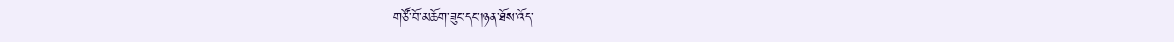གཙོ་བོ་མཆོག་ཟུང་དང་།ཉན་ཐོས་འོད་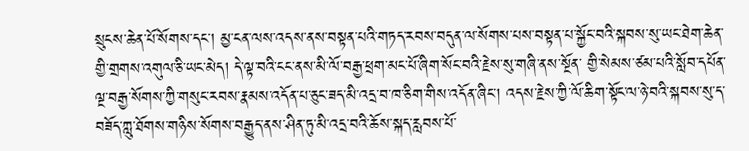སྲུངས་ཆེན་པོ་སོགས་དང་། མྱ་ངན་ལས་འདས་ནས་བསྟན་པའི་གཏད་རབས་བདུན་ལ་སོགས་པས་བསྟན་པ་སྐྱོང་བའི་སྐབས་སུ་ཡང་ཐེག་ཆེན་གྱི་གྲགས་འགུལ་ཅི་ཡང་མེད། དེ་ལྟ་བའི་ངང་ནས་མི་ལོ་བརྒྱ་ཕྲག་མང་པོ་ཞིག་སོང་བའི་རྗེས་སུ་གཞི་ནས་སྔོན་ གྱི་སེམས་ཙམ་པའི་སློབ་དཔོན་ལྔ་བརྒྱ་སོགས་ཀྱི་གསུང་རབས་རྣམས་འདོན་པ་ཅུང་ཟད་མི་འདྲ་བ་ཁ་ཅིག་གིས་འདོན་ཞིང་། འདས་རྗེས་ཀྱི་ལོ་ཆིག་སྟོང་ལ་ཉེ་བའི་སྐབས་སུ་ད་བཟོད་ཀླུ་ཐོགས་གཉིས་སོགས་བརྒྱུད་ནས་ཤིན་ཏུ་མི་འདྲ་བའི་ཆོས་སྐད་རླབས་པོ་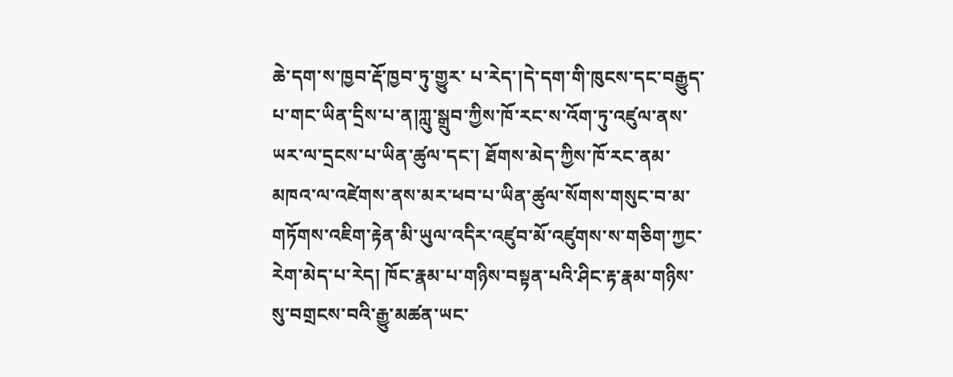ཆེ་དག་ས་ཁྱབ་རྡོ་ཁྱབ་ཏུ་གྱུར་ པ་རེད་།དེ་དག་གི་ཁུངས་དང་བརྒྱུད་པ་གང་ཡིན་དྲིས་པ་ན།ཀླུ་སྒྲུབ་ཀྱིས་ཁོ་རང་ས་འོག་ཏུ་འཛུལ་ནས་ཡར་ལ་དྲངས་པ་ཡིན་ཚུལ་དང་། ཐོགས་མེད་ཀྱིས་ཁོ་རང་ནམ་མཁའ་ལ་འཛེགས་ནས་མར་ཕབ་པ་ཡིན་ཚུལ་སོགས་གསུང་བ་མ་ གཏོགས་འཇིག་རྟེན་མི་ཡུལ་འདིར་འཛུབ་མོ་འཛུགས་ས་གཅིག་ཀྱང་རེག་མེད་པ་རེད། ཁོང་རྣམ་པ་གཉིས་བསྟན་པའི་ཤིང་རྟ་རྣམ་གཉིས་སུ་བགྲངས་བའི་རྒྱུ་མཚན་ཡང་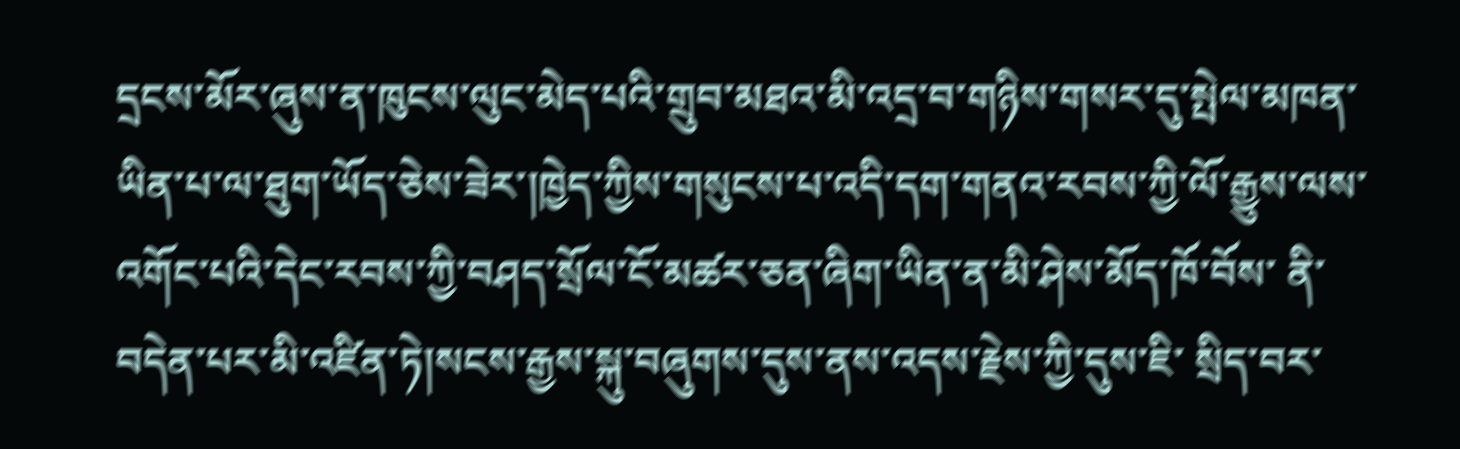དྲངས་མོར་ཞུས་ན་ཁུངས་ལུང་མེད་པའི་གྲུབ་མཐའ་མི་འདྲ་བ་གཉིས་གསར་དུ་སྤེལ་མཁན་ཡིན་པ་ལ་ཐུག་ཡོད་ཅེས་ཟེར་།ཁྱེད་ཀྱིས་གསུངས་པ་འདི་དག་གནའ་རབས་ཀྱི་ལོ་རྒྱུས་ལས་འགོང་པའི་དེང་རབས་ཀྱི་བཤད་སྲོལ་ངོ་མཚར་ཅན་ཞིག་ཡིན་ན་མི་ཤེས་མོད་ཁོ་བོས་ ནི་བདེན་པར་མི་འཛིན་ཏེ།སངས་རྒྱས་སྐུ་བཞུགས་དུས་ནས་འདས་རྗེས་ཀྱི་དུས་ཇི་ སྲིད་བར་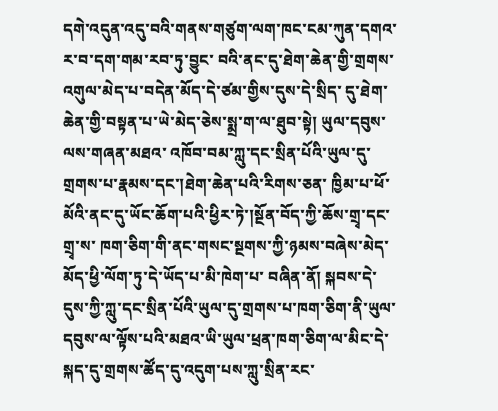དགེ་འདུན་འདུ་བའི་གནས་གཙུག་ལག་ཁང་ངམ་ཀུན་དགའ་ར་བ་དག་གམ་རབ་ཏུ་བྱུང་ བའི་ནང་དུ་ཐེག་ཆེན་གྱི་གྲགས་འགུལ་མེད་པ་བདེན་མོད་དེ་ཙམ་གྱིས་དུས་དེ་སྲིད་ དུ་ཐེག་ཆེན་གྱི་བསྟན་པ་ཡེ་མེད་ཅེས་སྨྲ་ག་ལ་ཐུབ་སྟེ། ཡུལ་དབུས་ལས་གཞན་མཐའ་ འཁོབ་བམ་ཀླུ་དང་སྲིན་པོའི་ཡུལ་དུ་གྲགས་པ་རྣམས་དང་།ཐེག་ཆེན་པའི་རིགས་ཅན་ ཁྱིམ་པ་ཕོ་མོའི་ནང་དུ་ཡོང་ཆོག་པའི་ཕྱིར་ཏེ་།སྔོན་བོད་ཀྱི་ཆོས་གྲྭ་དང་གྲྭ་ས་ ཁག་ཅིག་གི་ནང་གསང་སྔགས་ཀྱི་ཉམས་བཞེས་མེད་མོད་ཕྱི་ལོག་ཏུ་དེ་ཡོད་པ་མི་ཁེག་པ་ བཞིན་ནོ། སྐབས་དེ་དུས་ཀྱི་ཀླུ་དང་སྲིན་པོའི་ཡུལ་དུ་གྲགས་པ་ཁག་ཅིག་ནི་ཡུལ་དབུས་ལ་ལྟོས་པའི་མཐའ་ཡི་ཡུལ་ཕྲན་ཁག་ཅིག་ལ་མིང་དེ་སྐད་དུ་གྲགས་ཚོད་དུ་འདུག་པས་ཀླུ་སྲིན་རང་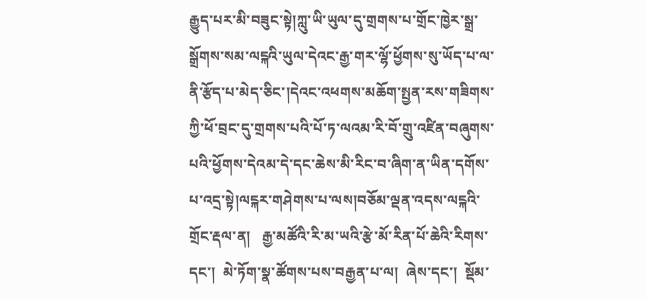རྒྱུད་པར་མི་བཟུང་སྟེ།ཀླུ་ཡི་ཡུལ་དུ་གྲགས་པ་གྲོང་ཁྱེར་སྒྲ་སྒྲོགས་སམ་ལངྐའི་ཡུལ་དེའང་རྒྱ་གར་ལྷོ་ཕྱོགས་སུ་ཡོད་པ་ལ་ནི་རྩོད་པ་མེད་ཅིང་།དེའང་འཕགས་མཆོག་སྤྱན་རས་གཟིགས་ཀྱི་ཕོ་བྲང་དུ་གྲགས་པའི་པོ་ཏ་ལའམ་རི་བོ་གྲུ་འཛིན་བཞུགས་པའི་ཕྱོགས་དེའམ་དེ་དང་ཆེས་མི་རིང་བ་ཞིག་ན་ཡིན་དགོས་པ་འདྲ་སྟེ།ལངྐར་གཤེགས་པ་ལས།བཅོམ་ལྡན་འདས་ལངྐའི་གྲོང་རྡལ་ན།   རྒྱ་མཚོའི་རི་མ་ཡའི་རྩེ་མོ་རིན་པོ་ཆེའི་རིགས་དང་།  མེ་ཏོག་སྣ་ཚོགས་པས་བརྒྱན་པ་ལ།  ཞེས་དང་།  སྡོམ་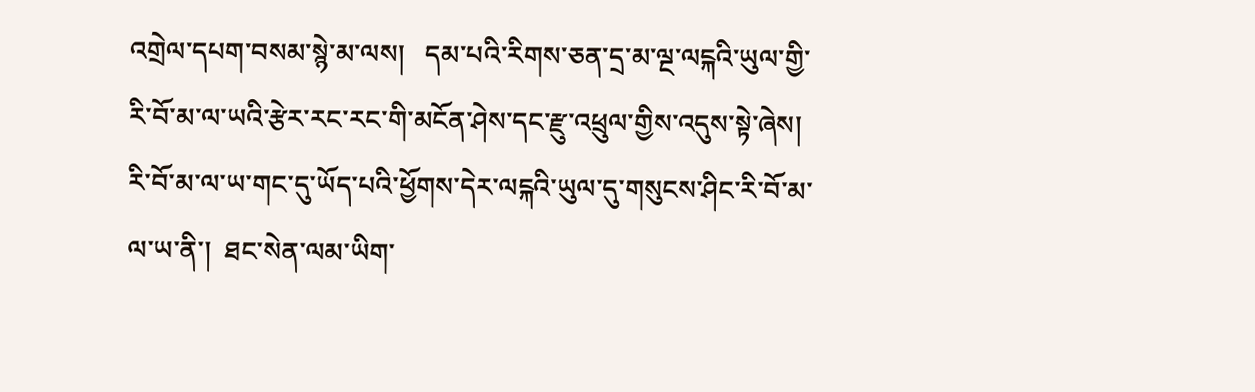འགྲེལ་དཔག་བསམ་སྙེ་མ་ལས།   དམ་པའི་རིགས་ཅན་དྲ་མ་ལྔ་ལངྐའི་ཡུལ་གྱི་རི་བོ་མ་ལ་ཡའི་རྩེར་རང་རང་གི་མངོན་ཤེས་དང་རྫུ་འཕྲུལ་གྱིས་འདུས་སྟེ་ཞེས།   རི་བོ་མ་ལ་ཡ་གང་དུ་ཡོད་པའི་ཕྱོགས་དེར་ལངྐའི་ཡུལ་དུ་གསུངས་ཤིང་རི་བོ་མ་ལ་ཡ་ནི་།  ཐང་སེན་ལམ་ཡིག་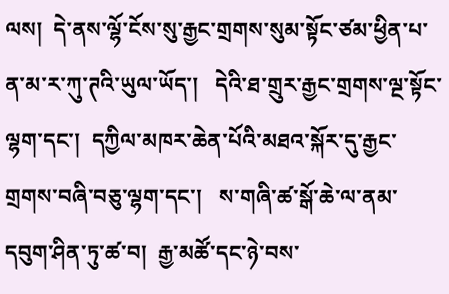ལས།  དེ་ནས་ལྷོ་ངོས་སུ་རྒྱང་གྲགས་སུམ་སྟོང་ཙམ་ཕྱིན་པ་ན་མ་ར་ཀུ་ཊའི་ཡུལ་ཡོད་།   དེའི་ཐ་གྲུར་རྒྱང་གྲགས་ལྔ་སྟོང་ལྷག་དང་།  དཀྱིལ་མཁར་ཆེན་པོའི་མཐའ་སྐོར་དུ་རྒྱང་གྲགས་བཞི་བཅུ་ལྷག་དང་།   ས་གཞི་ཚ་སྒོ་ཆེ་ལ་ནམ་དབུག་ཤིན་ཏུ་ཚ་བ།  རྒྱ་མཚོ་དང་ཉེ་བས་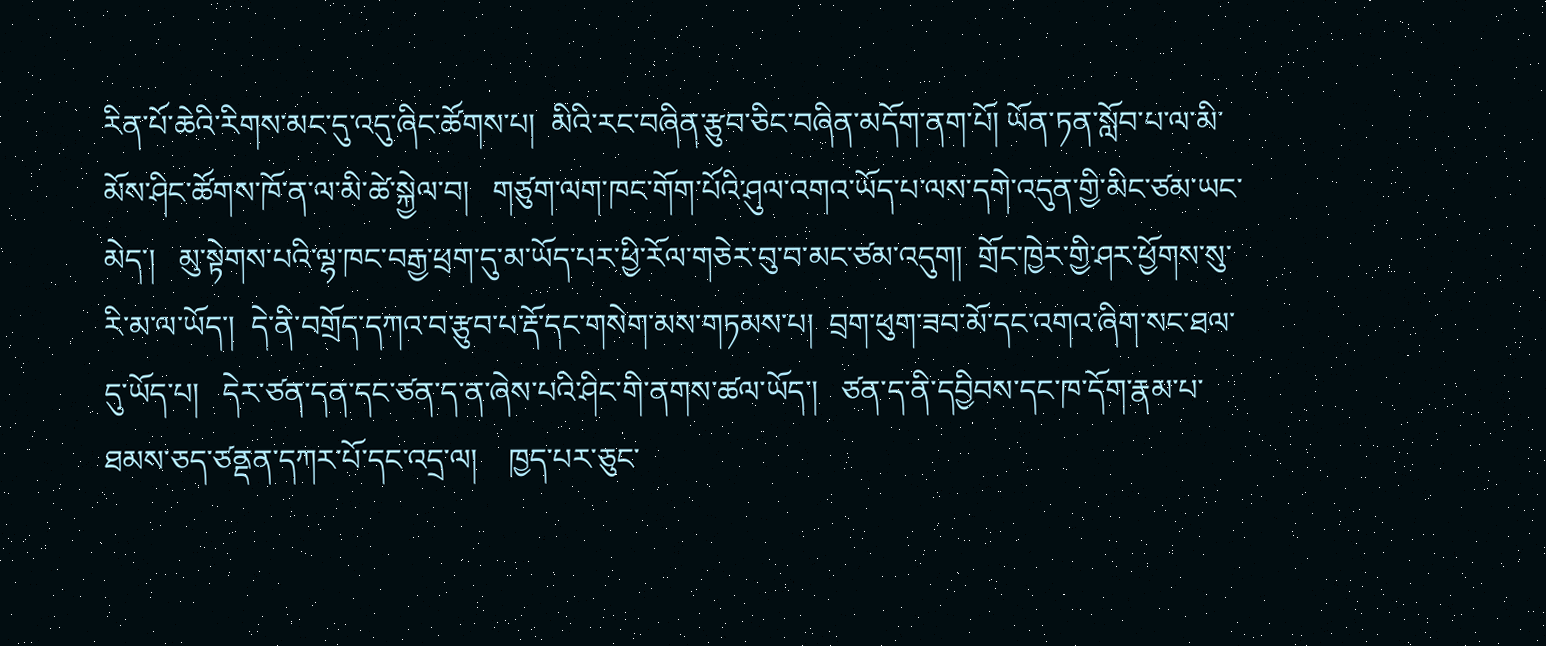རིན་པོ་ཆེའི་རིགས་མང་དུ་འདུ་ཞིང་ཚོགས་པ།  མིའི་རང་བཞིན་རྩུབ་ཅིང་བཞིན་མདོག་ནག་པོ། ཡོན་ཏན་སློབ་པ་ལ་མི་མོས་ཤིང་ཚོགས་ཁོ་ན་ལ་མི་ཚེ་སྐྱེལ་བ།   གཙུག་ལག་ཁང་གོག་པོའི་ཤུལ་འགའ་ཡོད་པ་ལས་དགེ་འདུན་གྱི་མིང་ཙམ་ཡང་མེད་།   མུ་སྟེགས་པའི་ལྷ་ཁང་བརྒྱ་ཕྲག་དུ་མ་ཡོད་པར་ཕྱི་རོལ་གཅེར་བུ་བ་མང་ཙམ་འདུག།  གྲོང་ཁྱེར་གྱི་ཤར་ཕྱོགས་སུ་རི་མ་ལ་ཡོད་།  དེ་ནི་བགྲོད་དཀའ་བ་རྩུབ་པ་རྡོ་དང་གསེག་མས་གཏམས་པ།  བྲག་ཕུག་ཟབ་མོ་དང་འགའ་ཞིག་སང་ཐལ་དུ་ཡོད་པ།   དེར་ཙན་དན་དང་ཙན་ད་ན་ཞེས་པའི་ཤིང་གི་ནགས་ཚལ་ཡོད་།   ཙན་ད་ནི་དབྱིབས་དང་ཁ་དོག་རྣམ་པ་ཐམས་ཅད་ཙནྡན་དཀར་པོ་དང་འདྲ་ལ།    ཁྱད་པར་ཅུང་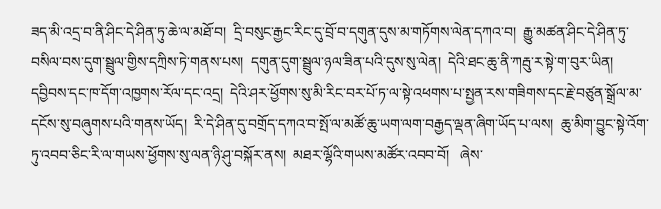ཟད་མི་འདྲ་བ་ནི་ཤིང་དེ་ཤིན་ཏུ་ཆེ་ལ་མཐོ་བ།  དྲི་བསུང་རྒྱང་རིང་དུ་བྲོ་བ་དགུན་དུས་མ་གཏོགས་ལེན་དཀའ་བ།  རྒྱུ་མཚན་ཤིང་དེ་ཤིན་ཏུ་བསིལ་བས་དུག་སྦྲུལ་གྱིས་དཀྲིས་ཏེ་གནས་པས།  དགུན་དུག་སྦྲུལ་ཉལ་ཟིན་པའི་དུས་སུ་ལེན།  དེའི་ཐང་ཆུ་ནི་ཀརྦུ་ར་སྟེ་ག་བུར་ཡིན།  དབྱིབས་དང་ཁ་དོག་འཁྱགས་རོལ་དང་འདྲ།  དེའི་ཤར་ཕྱོགས་སུ་མི་རིང་བར་པོ་ཏ་ལ་སྟེ་འཕགས་པ་སྤྱན་རས་གཟིགས་དང་རྗེ་བཙུན་སྒྲོལ་མ་དངོས་སུ་བཞུགས་པའི་གནས་ཡོད།  རི་དེ་ཤིན་དུ་བགྲོད་དཀའ་བ་སྤོ་ལ་མཚོ་ཆུ་ཡག་ལག་བརྒྱད་ལྡན་ཞིག་ཡོད་པ་ལས།  ཆུ་མིག་བྱུང་སྟེ་འོག་ཏུ་འབབ་ཅིང་རི་ལ་གཡས་ཕྱོགས་སུ་ལན་ཉི་ཤུ་བསྐོར་ནས།  མཐར་ལྷོའི་གཡས་མཚོར་འབབ་བོ།   ཞེས་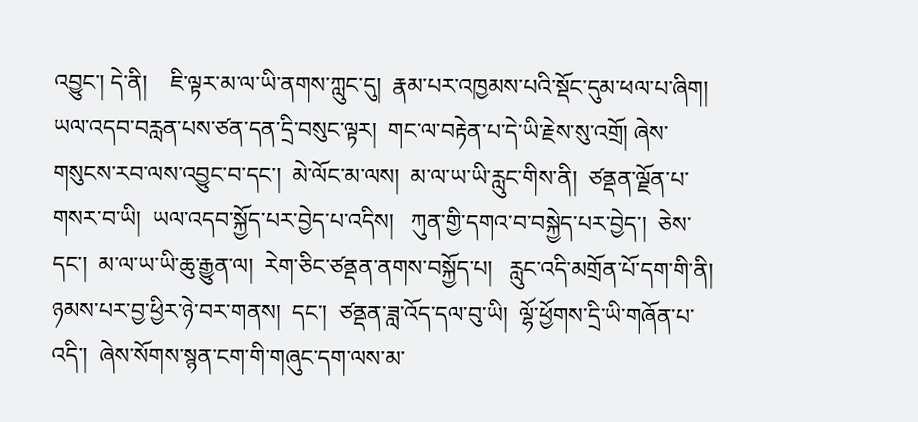འབྱུང་། དེ་ནི།    ཇི་ལྟར་མ་ལ་ཡི་ནགས་ཀླུང་དུ།  རྣམ་པར་འཁྱམས་པའི་སྡོང་དུམ་ཕལ་པ་ཞིག།  ཡལ་འདབ་བརླན་པས་ཙན་དན་དྲི་བསུང་ལྟར།  གང་ལ་བརྟེན་པ་དེ་ཡི་རྗེས་སུ་འགྲོ། ཞེས་གསུངས་རབ་ལས་འབྱུང་བ་དང་།  མེ་ལོང་མ་ལས།  མ་ལ་ཡ་ཡི་རླུང་གིས་ནི།  ཙནྡན་ལྗོན་པ་གསར་བ་ཡི།  ཡལ་འདབ་སྐྱོད་པར་བྱེད་པ་འདིས།   ཀུན་གྱི་དགའ་བ་བསྐྱེད་པར་བྱེད་།  ཅེས་དང་།  མ་ལ་ཡ་ཡི་ཆུ་རྒྱུན་ལ།  རེག་ཅིང་ཙནྡན་ནགས་བསྐྱོད་པ།   རླུང་འདི་མགྲོན་པོ་དག་གི་ནི།   ཉམས་པར་བྱ་ཕྱིར་ཉེ་བར་གནས།  དང་།  ཙནྡན་ཟླ་འོད་དལ་བུ་ཡི།  ལྷོ་ཕྱོགས་དྲི་ཡི་གཞོན་པ་འདི་།  ཞེས་སོགས་སྙན་ངག་གི་གཞུང་དག་ལས་མ་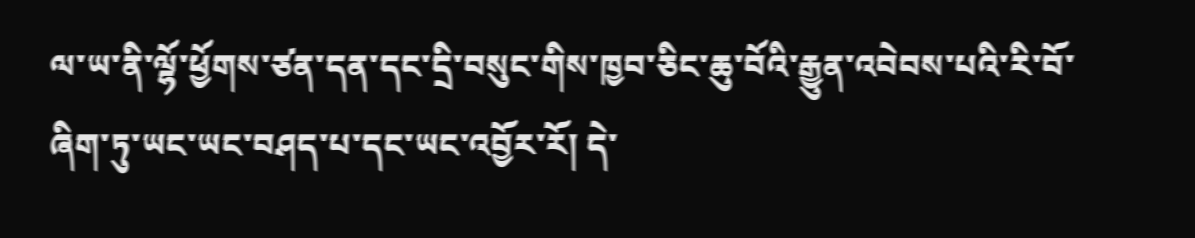ལ་ཡ་ནི་ལྷོ་ཕྱོགས་ཙན་དན་དང་དྲི་བསུང་གིས་ཁྱབ་ཅིང་ཆུ་བོའི་རྒྱུན་འབེབས་པའི་རི་བོ་ཞིག་ཏུ་ཡང་ཡང་བཤད་པ་དང་ཡང་འབྱོར་རོ། དེ་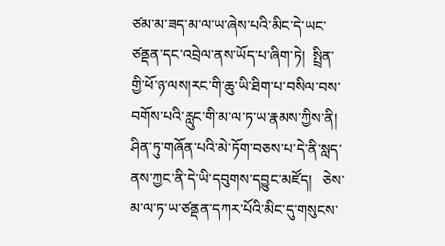ཙམ་མ་ཟད་མ་ལ་ཡ་ཞེས་པའི་མིང་དེ་ཡང་ཙནྡན་དང་འབྲེལ་ནས་ཡོད་པ་ཞིག་ཏེ།  སྤྲིན་གྱི་ཕོ་ཉ་ལས།རང་གི་ཆུ་ཡི་ཐིག་པ་བསིལ་བས་བགོས་པའི་རླུང་གི་མ་ལ་ཏ་ཡ་རྣམས་ཀྱིས་ནི།  ཤིན་ཏུ་གཞོན་པའི་མེ་ཏོག་བཅས་པ་དེ་ནི་སླད་ནས་ཀྱང་ནི་དེ་ཡི་དབུགས་དབྱུང་མཛོད།   ཅེས་མ་ལ་ཏ་ཡ་ཙནྡན་དཀར་པོའི་མིང་དུ་གསུངས་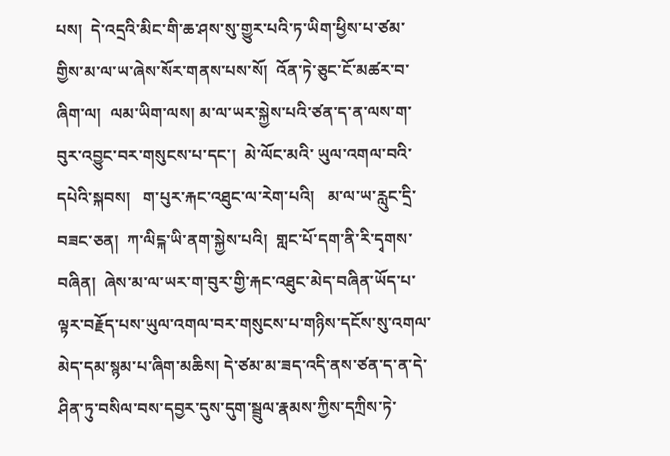པས།  དེ་འདྲའི་མིང་གི་ཆ་ཤས་སུ་གྱུར་པའི་ཏ་ཡིག་ཕྱིས་པ་ཙམ་གྱིས་མ་ལ་ཡ་ཞེས་སོར་གནས་པས་སོ།  འོན་ཏེ་ཅུང་ངོ་མཚར་བ་ཞིག་ལ།  ལམ་ཡིག་ལས། མ་ལ་ཡར་སྐྱེས་པའི་ཙན་ད་ན་ལས་ག་བུར་འབྱུང་བར་གསུངས་པ་དང་།  མེ་ལོང་མའི་ ཡུལ་འགལ་བའི་དཔེའི་སྐབས།   ག་པུར་རྐང་འཐུང་ལ་རེག་པའི།   མ་ལ་ཡ་རླུང་དྲི་བཟང་ཅན།  ཀ་ལིངྐ་ཡི་ནག་སྐྱེས་པའི།  གླང་པོ་དག་ནི་རི་དྭགས་བཞིན།  ཞེས་མ་ལ་ཡར་ག་བུར་གྱི་རྐང་འཐུང་མེད་བཞིན་ཡོད་པ་ལྟར་བརྗོད་པས་ཡུལ་འགལ་བར་གསུངས་པ་གཉིས་དངོས་སུ་འགལ་མེད་དམ་སྙམ་པ་ཞིག་མཆིས། དེ་ཙམ་མ་ཟད་འདི་ནས་ཙན་ད་ན་དེ་ཤིན་ཏུ་བསིལ་བས་དབྱར་དུས་དུག་སྦྲུལ་རྣམས་ཀྱིས་དཀྲིས་ཏེ་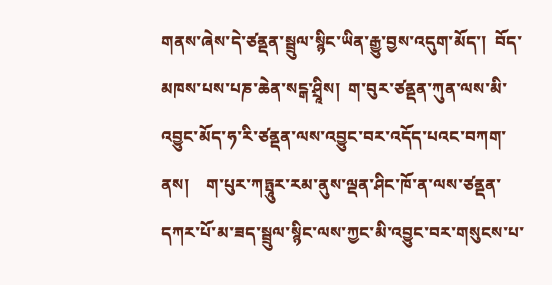གནས་ཞེས་དེ་ཙནྡན་སྦྲུལ་སྙིང་ཡིན་རྒྱུ་བྱས་འདུག་མོད་།  བོད་མཁས་པས་པཎ་ཆེན་སངྒ་ཤྲཱིས།  ག་བུར་ཙནྡན་ཀུན་ལས་མི་འབྱུང་མོད་ཧ་རི་ཙནྡན་ལས་འབྱུང་བར་འདོད་པའང་བཀག་ནས།    ག་པུར་ཀཏྤཱུར་རམ་ནུས་ལྡན་ཤིང་ཁོ་ན་ལས་ཙནྡན་དཀར་པོ་མ་ཟད་སྦྲུལ་སྙིང་ལས་ཀྱང་མི་འབྱུང་བར་གསུངས་པ་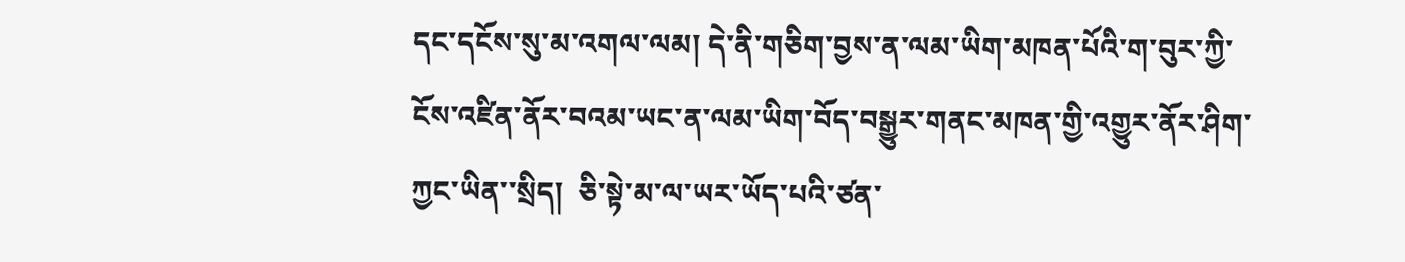དང་དངོས་སུ་མ་འགལ་ལམ། དེ་ནི་གཅིག་བྱས་ན་ལམ་ཡིག་མཁན་པོའི་ག་བུར་ཀྱི་ངོས་འཛིན་ནོར་བའམ་ཡང་ན་ལམ་ཡིག་བོད་བསྒྱུར་གནང་མཁན་གྱི་འགྱུར་ནོར་ཤིག་ཀྱང་ཡིན་་སྲིད།  ཅི་སྟེ་མ་ལ་ཡར་ཡོད་པའི་ཙན་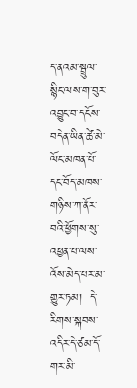ད་ནའམ་སྦྲུལ་སྙིང་ལས་ག་བུར་འབྱུང་བ་དངོས་བདེན་ཡིན་ཚེ་མེ་ལོང་མཁན་པོ་དང་བོད་མཁས་གཉིས་ཀ་ནོར་བའི་ཕྱོགས་སུ་འཕྱན་པ་ལས་འོས་མེད་པར་མ་གྱུར་ཏམ།  དེ་རིགས་སྐབས་འདིར་དེ་ཙམ་དོ་གར་མི་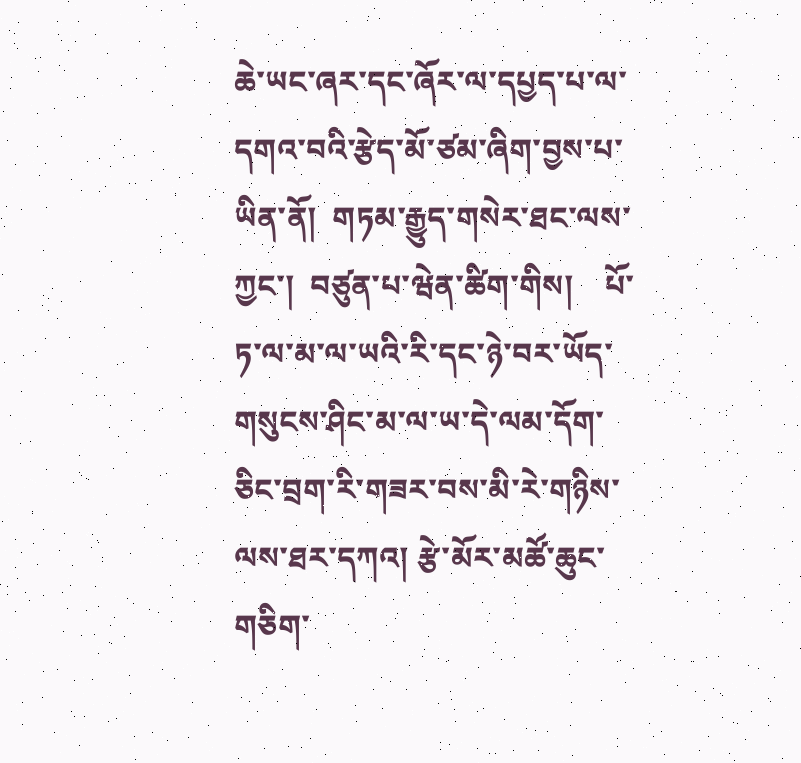ཆེ་ཡང་ཞར་དང་ཞོར་ལ་དཔྱད་པ་ལ་དགའ་བའི་རྩེད་མོ་ཙམ་ཞིག་བྱས་པ་ཡིན་ནོ།  གཏམ་རྒྱུད་གསེར་ཐང་ལས་ཀྱང་།  བཙུན་པ་ཝེན་ཚིག་གིས།    པོ་ཏ་ལ་མ་ལ་ཡའི་རི་དང་ཉེ་བར་ཡོད་གསུངས་ཤིང་མ་ལ་ཡ་དེ་ལམ་དོག་ཅིང་བྲག་རི་གཟར་བས་མི་རེ་གཉིས་ལས་ཐར་དཀའ། རྩེ་མོར་མཚོ་ཆུང་གཅིག་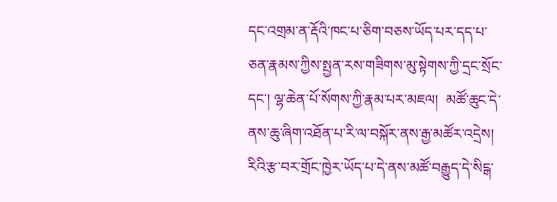དང་འགྲམ་ན་རྡོའི་ཁང་པ་ཅིག་བཅས་ཡོད་པར་དད་པ་ཅན་རྣམས་ཀྱིས་སྤྱན་རས་གཟིགས་མུ་སྟེགས་ཀྱི་དྲང་སྲོང་དང་། ལྷ་ཆེན་པོ་སོགས་ཀྱི་རྣམ་པར་མཇལ།  མཚོ་ཆུང་དེ་ནས་ཆུ་ཞིག་འཐོན་པ་རི་ལ་བསྐོར་ནས་རྒྱ་མཚོར་འདྲེས།  རིའི་རྩ་བར་གྲོང་ཁྱེར་ཡོད་པ་དེ་ནས་མཚོ་བརྒྱུད་དེ་སིངྒ་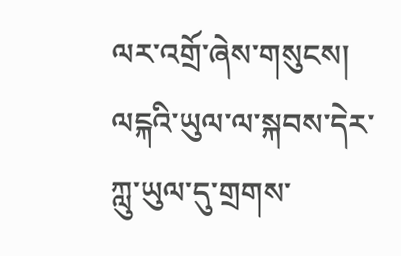ལར་འགྲོ་ཞེས་གསུངས།   ལངྐའི་ཡུལ་ལ་སྐབས་དེར་ཀླུ་ཡུལ་དུ་གྲགས་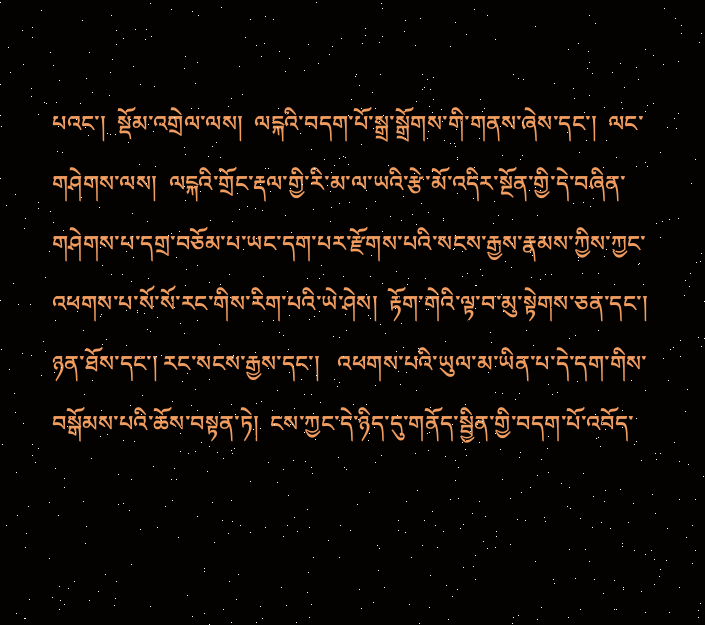པའང་།  སྡོམ་འགྲེལ་ལས།  ལངྐའི་བདག་པོ་སྒྲ་སྒྲོགས་གི་གནས་ཞེས་དང་།  ལང་གཤེགས་ལས།  ལངྐའི་གྲོང་རྡལ་གྱི་རི་མ་ལ་ཡའི་རྩེ་མོ་འདིར་སྔོན་གྱི་དེ་བཞིན་གཤེགས་པ་དགྲ་བཅོམ་པ་ཡང་དག་པར་རྫོགས་པའི་སངས་རྒྱས་རྣམས་ཀྱིས་ཀྱང་འཕགས་པ་སོ་སོ་རང་གིས་རིག་པའི་ཡེ་ཤེས།  རྟོག་གེའི་ལྟ་བ་མུ་སྟེགས་ཅན་དང་། ཉན་ཐོས་དང་། རང་སངས་རྒྱས་དང་།   འཕགས་པའི་ཡུལ་མ་ཡིན་པ་དེ་དག་གིས་བསྒོམས་པའི་ཆོས་བསྟན་ཏེ།  ངས་ཀྱང་དེ་ཉིད་དུ་གནོད་སྦྱིན་གྱི་བདག་པོ་འབོད་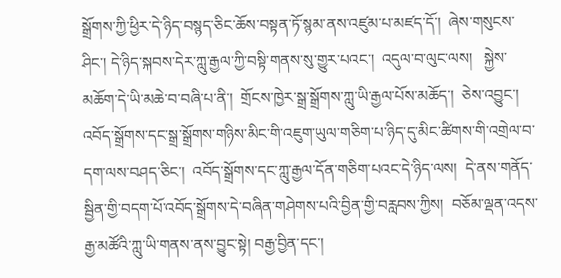སྒྲོགས་ཀྱི་ཕྱིར་དེ་ཉིད་བསྙད་ཅིང་ཆོས་བསྟན་ཏོ་སྙམ་ནས་འཛུམ་པ་མཛད་དོ་།  ཞེས་གསུངས་ཤིང་། དེ་ཉིད་སྐབས་དེར་ཀླུ་རྒྱལ་ཀྱི་བསྟི་གནས་སུ་གྱུར་པའང་།  འདུལ་བ་ལུང་ལས།   སྐྱེས་མཆོག་དེ་ཡི་མཆེ་བ་བཞི་པ་ནི་།  གྲོངས་ཁྱེར་སྒྲ་སྒྲོགས་ཀླུ་ཡི་རྒྱལ་པོས་མཆོད་།  ཅེས་འབྱུང་།  འབོད་སྒྲོགས་དང་སྒྲ་སྒྲོགས་གཉིས་མིང་གི་འཇུག་ཡུལ་གཅིག་པ་ཉིད་དུ་མིང་ཚིགས་གི་འགྲེལ་བ་དག་ལས་བཤད་ཅིང་།  འབོད་སྒྲོགས་དང་ཀླུ་རྒྱལ་དོན་གཅིག་པའང་དེ་ཉིད་ལས།  དེ་ནས་གནོད་སྦྱིན་གྱི་བདག་པོ་འབོད་སྒྲོགས་དེ་བཞིན་གཤེགས་པའི་བྱིན་གྱི་བརླབས་ཀྱིས།  བཅོམ་ལྡན་འདས་རྒྱ་མཚོའི་ཀླུ་ཡི་གནས་ནས་བྱུང་སྟེ། བརྒྱ་བྱིན་དང་།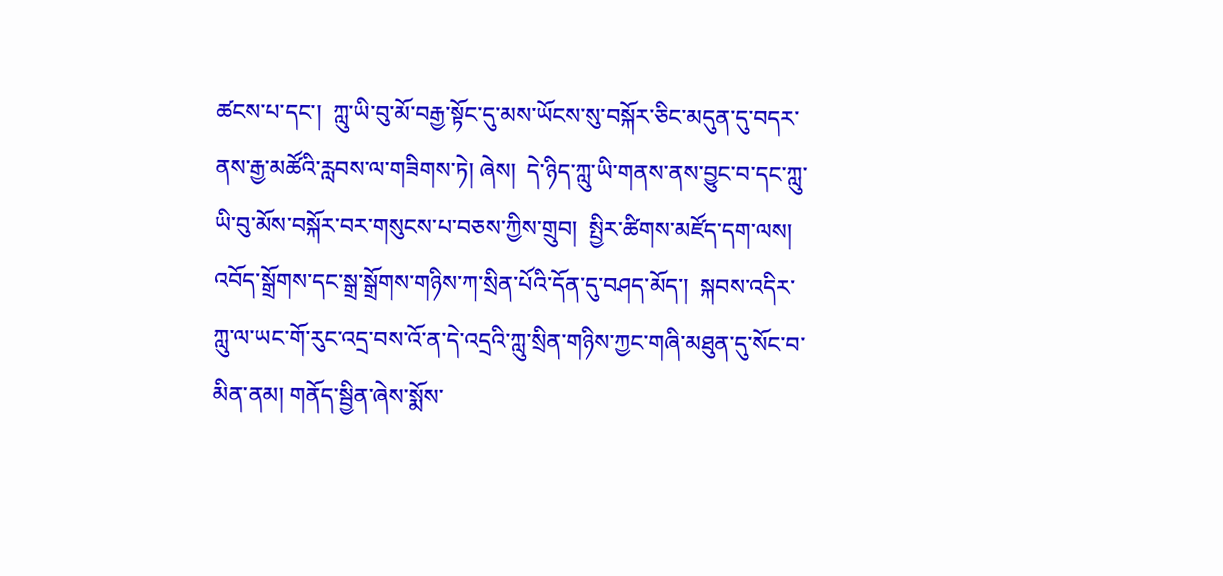ཚངས་པ་དང་།  ཀླུ་ཡི་བུ་མོ་བརྒྱ་སྟོང་དུ་མས་ཡོངས་སུ་བསྐོར་ཅིང་མདུན་དུ་བདར་ནས་རྒྱ་མཚོའི་རླབས་ལ་གཟིགས་ཏེ། ཞེས།  དེ་ཉིད་ཀླུ་ཡི་གནས་ནས་བྱུང་བ་དང་ཀླུ་ཡི་བུ་མོས་བསྐོར་བར་གསུངས་པ་བཅས་ཀྱིས་གྲུབ།  སྤྱིར་ཚིགས་མཛོད་དག་ལས། འབོད་སྒྲོགས་དང་སྒྲ་སྒྲོགས་གཉིས་ཀ་སྲིན་པོའི་དོན་དུ་བཤད་མོད་།  སྐབས་འདིར་ཀླུ་ལ་ཡང་གོ་རུང་འདྲ་བས་འོ་ན་དེ་འདྲའི་ཀླུ་སྲིན་གཉིས་ཀྱང་གཞི་མཐུན་དུ་སོང་བ་མིན་ནམ། གནོད་སྦྱིན་ཞེས་སྨོས་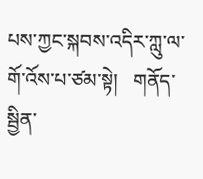པས་ཀྱང་སྐབས་འདིར་ཀླུ་ལ་གོ་འོས་པ་ཙམ་སྟེ།   གནོད་སྦྱིན་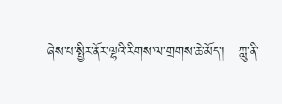ཞེས་པ་སྤྱིར་ནོར་ལྷའི་རིགས་ལ་གྲགས་ཆེ་མོད་།   ཀླུ་ནི་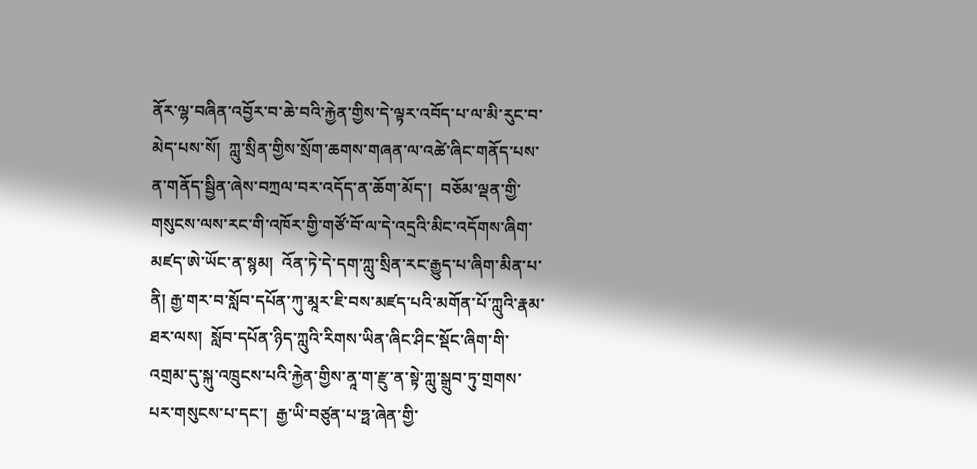ནོར་ལྷ་བཞིན་འབྱོར་བ་ཆེ་བའི་རྐྱེན་གྱིས་དེ་ལྟར་འབོད་པ་ལ་མི་རུང་བ་མེད་པས་སོ།  ཀླུ་སྲིན་གྱིས་སྲོག་ཆགས་གཞན་ལ་འཚེ་ཞིང་གནོད་པས་ན་གནོད་སྦྱིན་ཞེས་བཀྲལ་བར་འདོད་ན་ཆོག་མོད་།  བཅོམ་ལྡན་གྱི་གསུངས་ལས་རང་གི་འཁོར་གྱི་གཙོ་བོ་ལ་དེ་འདྲའི་མིང་འདོགས་ཞིག་མཛད་ཨེ་ཡོང་ན་སྙམ།  འོན་ཏེ་དེ་དག་ཀླུ་སྲིན་རང་རྒྱུད་པ་ཞིག་མིན་པ་ནི། རྒྱ་གར་བ་སློབ་དཔོན་ཀུ་མཱར་ཇི་བས་མཛད་པའི་མགོན་པོ་ཀླུའི་རྣམ་ཐར་ལས།  སློབ་དཔོན་ཉིད་ཀླུའི་རིགས་ཡིན་ཞིང་ཤིང་སྡོང་ཞིག་གི་འགྲམ་དུ་སྐུ་འཁྲུངས་པའི་རྐྱེན་གྱིས་ནཱ་ག་རྫུ་ན་སྟེ་ཀླུ་སྒྲུབ་ཏུ་གྲགས་པར་གསུངས་པ་དང་།  རྒྱ་ཡི་བཙུན་པ་ཧྥ་ཞེན་གྱི་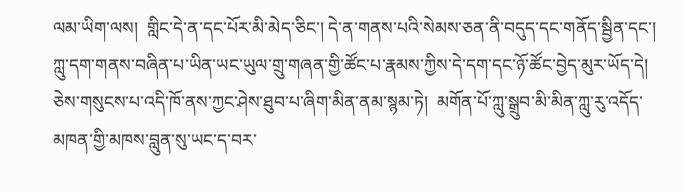ལམ་ཡིག་ལས།  གླིང་དེ་ན་དང་པོར་མི་མེད་ཅིང་། དེ་ན་གནས་པའི་སེམས་ཅན་ནི་བདུད་དང་གནོད་སྦྱིན་དང་། ཀླུ་དག་གནས་བཞིན་པ་ཡིན་ཡང་ཡུལ་གྲུ་གཞན་གྱི་ཚོང་པ་རྣམས་ཀྱིས་དེ་དག་དང་ཉོ་ཚོང་བྱེད་མུར་ཡོད་དེ། ཅེས་གསུངས་པ་འདི་ཁོ་ནས་ཀྱང་ཤེས་ཐུབ་པ་ཞིག་མིན་ནམ་སྙམ་ཏེ།  མགོན་པོ་ཀླུ་སྒྲུབ་མི་མིན་ཀླུ་རུ་འདོད་མཁན་གྱི་མཁས་བླུན་སུ་ཡང་ད་བར་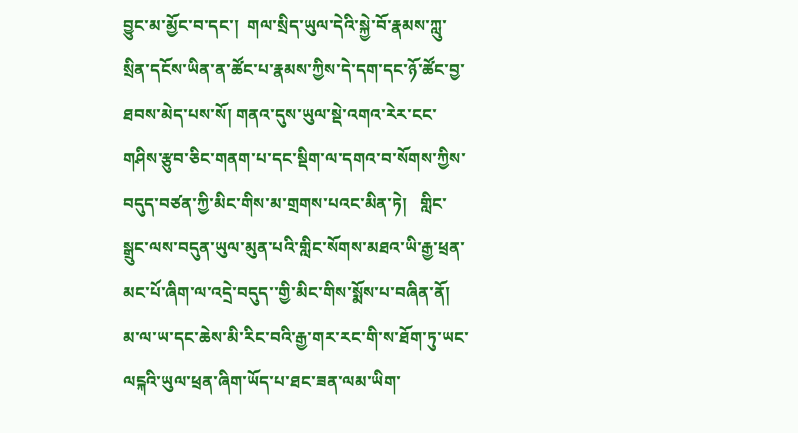བྱུང་མ་མྱོང་བ་དང་།  གལ་སྲིད་ཡུལ་དེའི་སྐྱེ་བོ་རྣམས་ཀླུ་སྲིན་དངོས་ཡིན་ན་ཚོང་པ་རྣམས་ཀྱིས་དེ་དག་དང་ཉོ་ཚོང་བྱ་ཐབས་མེད་པས་སོ། གནའ་དུས་ཡུལ་སྡེ་འགའ་རེར་ངང་གཤིས་རྩུབ་ཅིང་གནག་པ་དང་སྡིག་ལ་དགའ་བ་སོགས་ཀྱིས་བདུད་བཙན་ཀྱི་མིང་གིས་མ་གྲགས་པའང་མིན་ཏེ།   གླིང་སྒྲུང་ལས་བདུན་ཡུལ་མུན་པའི་གླིང་སོགས་མཐའ་ཡི་རྒྱ་ཕྲན་མང་པོ་ཞིག་ལ་འདྲེ་བདུད་་གྱི་མིང་གིས་སྨོས་པ་བཞིན་ནོ།  མ་ལ་ཡ་དང་ཆེས་མི་རིང་བའི་རྒྱ་གར་རང་གི་ས་ཐོག་ཏུ་ཡང་ལངྐའི་ཡུལ་ཕྲན་ཞིག་ཡོད་པ་ཐང་ཟན་ལམ་ཡིག་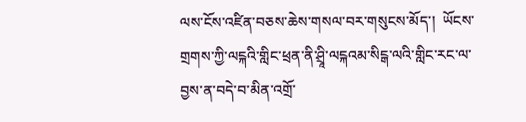ལས་ངོས་འཛིན་བཅས་ཆེས་གསལ་བར་གསུངས་མོད་།  ཡོངས་གྲགས་ཀྱི་ལངྐའི་གླིང་ཕྲན་ནི་ཤྲཱི་ལངྐའམ་སིངྒ་ལའི་གླིང་རང་ལ་བྱས་ན་བདེ་བ་མིན་འགྲོ་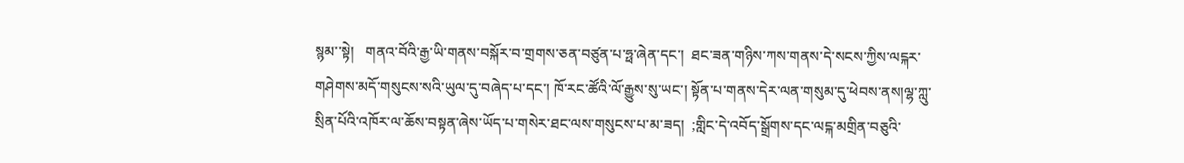སྙམ་་སྟེ།   གནའ་བོའི་རྒྱ་ཡི་གནས་བསྐོར་བ་གྲགས་ཅན་བཙུན་པ་ཧྥ་ཞེན་དང་།  ཐང་ཟན་གཉིས་ཀས་གནས་དེ་སངས་ཀྱིས་ལངྐར་གཤེགས་མདོ་གསུངས་སའི་ཡུལ་དུ་བཞེད་པ་དང་། ཁོ་རང་ཚོའི་ལོ་རྒྱུས་སུ་ཡང་། སྟོན་པ་གནས་དེར་ལན་གསུམ་དུ་ཕེབས་ནས།ལྷ་ཀླུ་སྲིན་པོའི་འཁོར་ལ་ཆོས་བསྟན་ཞེས་ཡོད་པ་གསེར་ཐང་ལས་གསུངས་པ་མ་ཟད།  ;གླིང་དེ་འབོད་སྒྲོགས་དང་ལངྐ་མགྲིན་བཅུའི་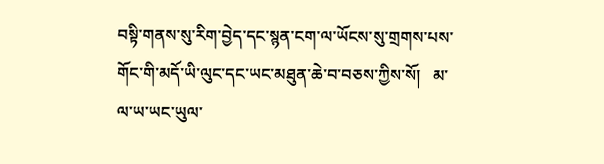བསྟི་གནས་སུ་རིག་བྱེད་དང་སྙན་ངག་ལ་ཡོངས་སུ་གྲགས་པས་གོང་གི་མདོ་ཡི་ལུང་དང་ཡང་མཐུན་ཆེ་བ་བཅས་ཀྱིས་སོ།   མ་ལ་ཡ་ཡང་ཡུལ་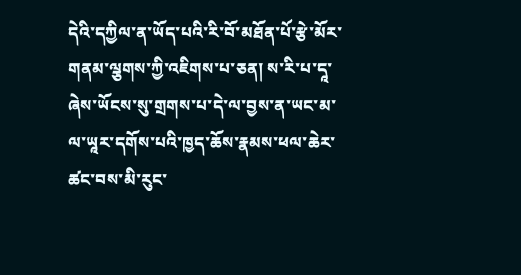དེའི་དཀྱིལ་ན་ཡོད་པའི་རི་བོ་མཐོན་པོ་རྩེ་མོར་གནམ་ལྕགས་ཀྱི་འཇིགས་པ་ཅན། ས་རི་པ་དཱ་ཞེས་ཡོངས་སུ་གྲགས་པ་དེ་ལ་བྱས་ན་ཡང་མ་ལ་ཡཱར་དགོས་པའི་ཁྱད་ཆོས་རྣམས་ཕལ་ཆེར་ཚང་བས་མི་རུང་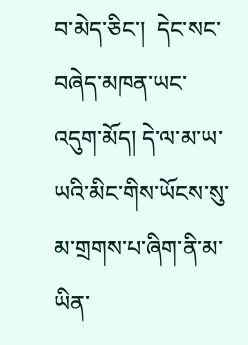བ་མེད་ཅིང་།  དེང་སང་བཞེད་མཁན་ཡང་འདུག་མོད། དེ་ལ་མ་ཡ་ཡའི་མིང་གིས་ཡོངས་སུ་མ་གྲགས་པ་ཞིག་ནི་མ་ཡིན་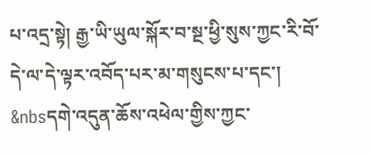པ་འདྲ་སྟེ། རྒྱ་ཡི་ཡུལ་སྐོར་བ་སྔ་ཕྱི་སུས་ཀྱང་རི་བོ་དེ་ལ་དེ་ལྟར་འབོད་པར་མ་གསུངས་པ་དང་། &nbsདགེ་འདུན་ཆོས་འཕེལ་གྱིས་ཀྱང་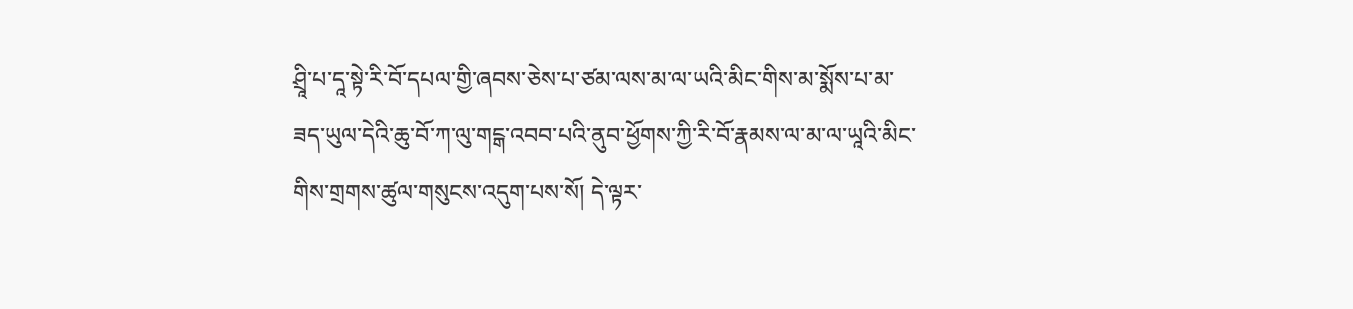ཤྲཱི་པ་དཱ་སྟེ་རི་བོ་དཔལ་གྱི་ཞབས་ཅེས་པ་ཙམ་ལས་མ་ལ་ཡའི་མིང་གིས་མ་སྨོས་པ་མ་ཟད་ཡུལ་དེའི་ཆུ་བོ་ཀ་ལུ་གངྒ་འབབ་པའི་ནུབ་ཕྱོགས་ཀྱི་རི་བོ་རྣམས་ལ་མ་ལ་ཡཱའི་མིང་གིས་གྲགས་ཚུལ་གསུངས་འདུག་པས་སོ། དེ་ལྟར་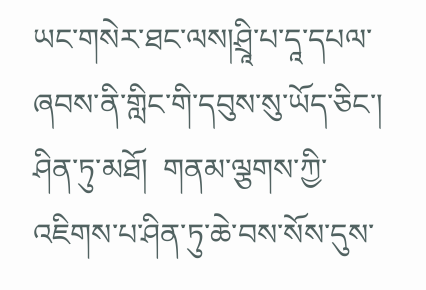ཡང་གསེར་ཐང་ལས།ཤྲཱི་པ་དཱ་དཔལ་ཞབས་ནི་གླིང་གི་དབུས་སུ་ཡོད་ཅིང་། ཤིན་ཏུ་མཐོ།  གནམ་ལྕགས་ཀྱི་འཇིགས་པ་ཤིན་ཏུ་ཆེ་བས་སོས་དུས་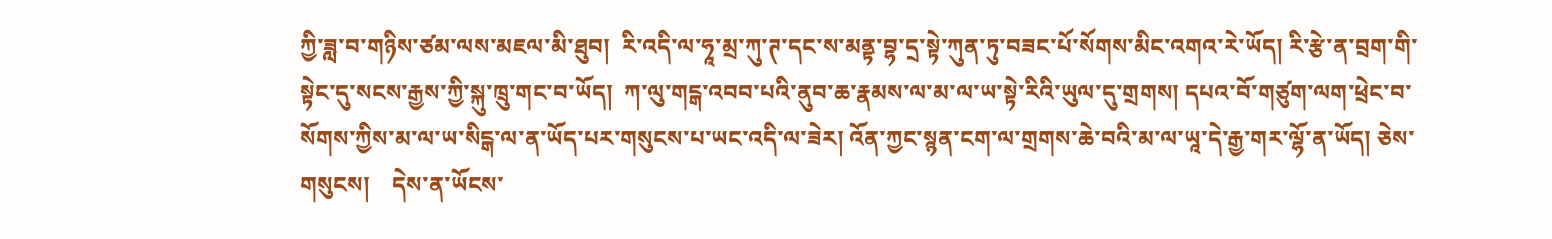ཀྱི་ཟླ་བ་གཉིས་ཙམ་ལས་མཇལ་མི་ཐུབ།  རི་འདི་ལ་ཧཱ་མྲ་ཀུ་ཊ་དང་ས་མནྟ་བྷ་དྲ་སྟེ་ཀུན་ཏུ་བཟང་པོ་སོགས་མིང་འགའ་རེ་ཡོད། རི་རྩེ་ན་བྲག་གི་སྟེང་དུ་སངས་རྒྱས་ཀྱི་སྐུ་ཁྲུ་གང་བ་ཡོད།  ཀ་ལུ་གངྒ་འབབ་པའི་ནུབ་ཆ་རྣམས་ལ་མ་ལ་ཡ་སྟེ་རིའི་ཡུལ་དུ་གྲགས། དཔའ་བོ་གཙུག་ལག་ཕྲེང་བ་སོགས་ཀྱིས་མ་ལ་ཡ་སིངྒ་ལ་ན་ཡོད་པར་གསུངས་པ་ཡང་འདི་ལ་ཟེར། འོན་ཀྱང་སྙན་ངག་ལ་གྲགས་ཆེ་བའི་མ་ལ་ཡཱ་དེ་རྒྱ་གར་ལྷོ་ན་ཡོད། ཅེས་གསུངས།    དེས་ན་ཡོངས་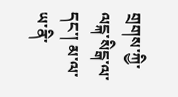གྲགས་ཀྱི་ལངྐ་སིངྒ་ལ་དང་། མ་ལ་ཡ་ནི་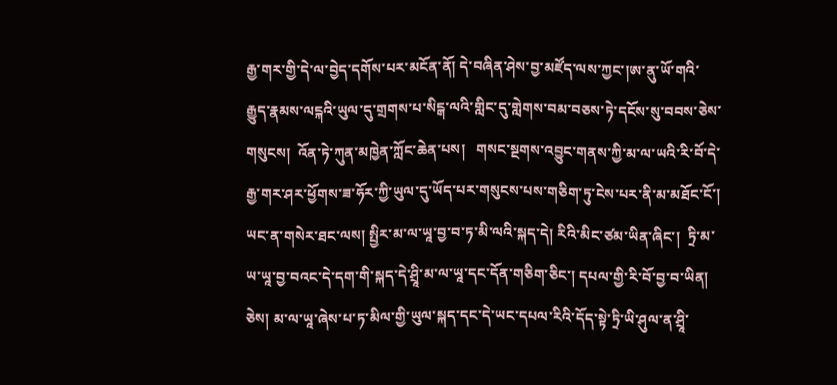རྒྱ་གར་གྱི་དེ་ལ་བྱེད་དགོས་པར་མངོན་ནོ། དེ་བཞིན་ཤེས་བྱ་མཛོད་ལས་ཀྱང་།ཨ་ནུ་ཡོ་གའི་རྒྱུད་རྣམས་ལངྐའི་ཡུལ་དུ་གྲགས་པ་སིངྒ་ལའི་གླིང་དུ་གླེགས་བམ་བཅས་ཏེ་དངོས་སུ་བབས་ཅེས་གསུངས།  འོན་ཏེ་ཀུན་མཁྱེན་ཀློང་ཆེན་པས།   གསང་སྔགས་འབྱུང་གནས་ཀྱི་མ་ལ་ཡའི་རི་བོ་དེ་རྒྱ་གར་ཤར་ཕྱོགས་ཟ་ཧོར་ཀྱི་ཡུལ་དུ་ཡོད་པར་གསུངས་པས་གཅིག་ཏུ་ངེས་པར་ནི་མ་མཐོང་ངོ་། ཡང་ན་གསེར་ཐང་ལས། སྤྱིར་མ་ལ་ཡཱ་བྱ་བ་ཏ་མི་ལའི་སྐད་དེ། རིའི་མིང་ཙམ་ཡིན་ཞིང་།  ཏྲི་མ་ཡ་ཡཱ་བྱ་བའང་དེ་དག་གི་སྐད་དེ་ཤྲཱི་མ་ལ་ཡཱ་དང་དོན་གཅིག་ཅིང་། དཔལ་གྱི་རི་བོ་བྱ་བ་ཡིན། ཅེས། མ་ལ་ཡཱ་ཞེས་པ་ཏ་མིལ་གྱི་ཡུལ་སྐད་དང་དེ་ཡང་དཔལ་རིའི་དོད་སྟེ་ཏྲི་ཡི་ཤུལ་ན་ཤྲཱི་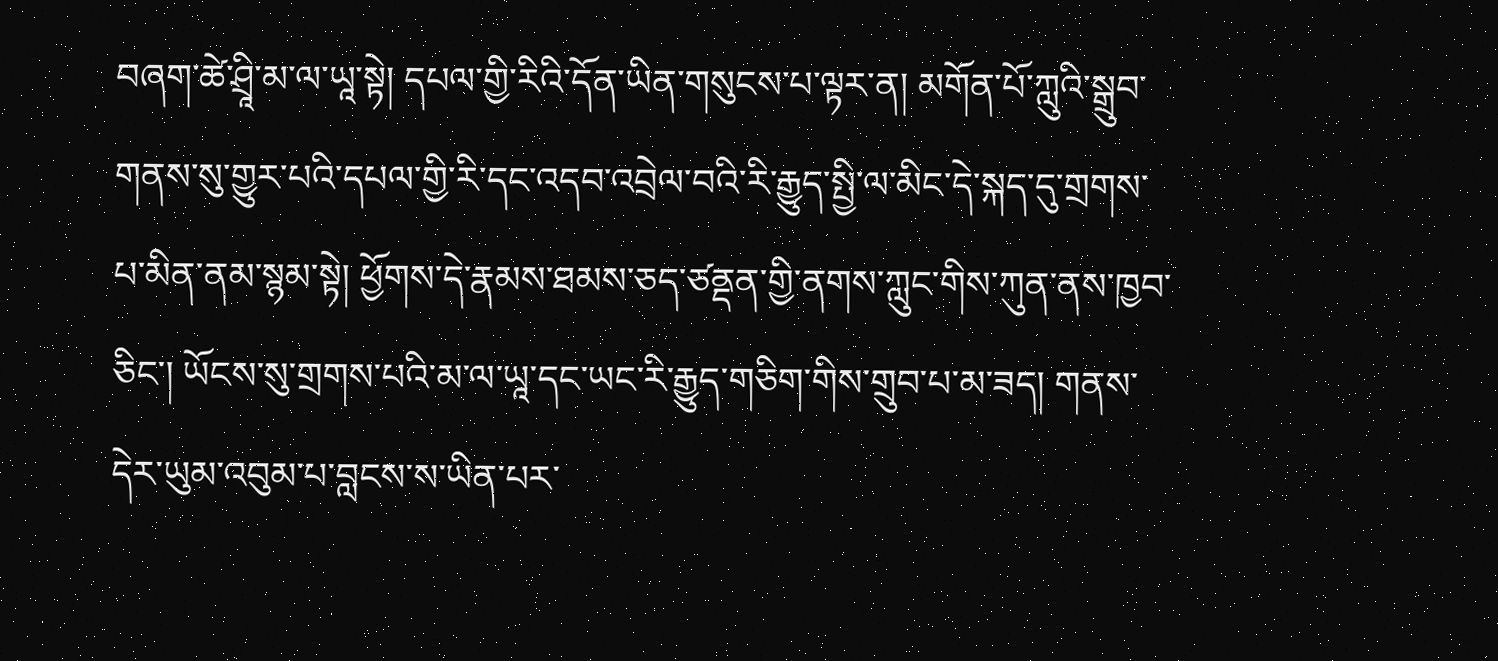བཞག་ཚེ་ཤྲཱི་མ་ལ་ཡཱ་སྟེ། དཔལ་གྱི་རིའི་དོན་ཡིན་གསུངས་པ་ལྟར་ན། མགོན་པོ་ཀླུའི་སྒྲུབ་གནས་སུ་གྱུར་པའི་དཔལ་གྱི་རི་དང་འདབ་འབྲེལ་བའི་རི་རྒྱུད་སྤྱི་ལ་མིང་དེ་སྐད་དུ་གྲགས་པ་མིན་ནམ་སྙམ་སྟེ། ཕྱོགས་དེ་རྣམས་ཐམས་ཅད་ཙནྡན་གྱི་ནགས་ཀླུང་གིས་ཀུན་ནས་ཁྱབ་ཅིང་། ཡོངས་སུ་གྲགས་པའི་མ་ལ་ཡཱ་དང་ཡང་རི་རྒྱུད་གཅིག་གིས་གྲུབ་པ་མ་ཟད། གནས་དེར་ཡུམ་འབུམ་པ་བླངས་ས་ཡིན་པར་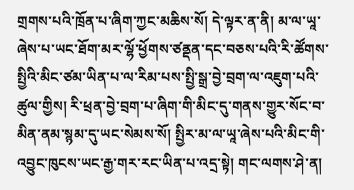གྲགས་པའི་ཁྲོན་པ་ཞིག་ཀྱང་མཆིས་སོ། དེ་ལྟར་ན་ནི། མ་ལ་ཡཱ་ཞེས་པ་ཡང་ཐོག་མར་ལྷོ་ཕྱོགས་ཙནྡན་དང་བཅས་པའི་རི་ཚོགས་སྤྱིའི་མིང་ཙམ་ཡིན་པ་ལ་རིམ་པས་སྤྱི་སྒྲ་བྱེ་བྲག་ལ་འཇུག་པའི་ཚུལ་གྱིས། རི་ཕྲན་བྱེ་བྲག་པ་ཞིག་གི་མིང་དུ་གནས་གྱུར་སོང་བ་མིན་ནམ་སྙམ་དུ་ཡང་སེམས་སོ། སྤྱིར་མ་ལ་ཡཱ་ཞེས་པའི་མིང་གི་འབྱུང་ཁུངས་ཡང་རྒྱ་གར་རང་ཡིན་པ་འདྲ་སྟེ། གང་ལགས་ཤེ་ན།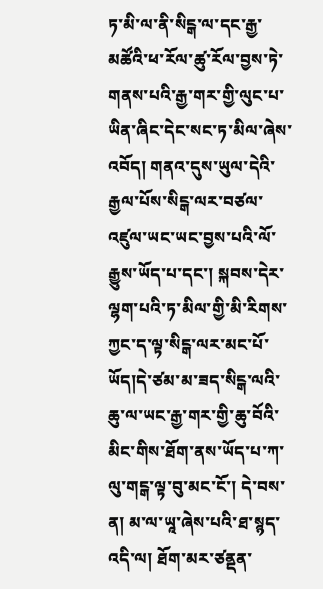ཏ་མི་ལ་ནི་སིངྒ་ལ་དང་རྒྱ་མཚོའི་ཕ་རོལ་ཚུ་རོལ་བྱས་ཏེ་གནས་པའི་རྒྱ་གར་གྱི་ལུང་པ་ཡིན་ཞིང་དེང་སང་ཏ་མིལ་ཞེས་འབོད། གནའ་དུས་ཡུལ་དེའི་རྒྱལ་པོས་སིངྒ་ལར་བཙལ་འཛུལ་ཡང་ཡང་བྱས་པའི་ལོ་རྒྱུས་ཡོད་པ་དང་། སྐབས་དེར་ལྷག་པའི་ཏ་མིལ་གྱི་མི་རིགས་ཀྱང་ད་ལྟ་སིངྒ་ལར་མང་པོ་ཡོད།དེ་ཙམ་མ་ཟད་སིངྒ་ལའི་ཆུ་ལ་ཡང་རྒྱ་གར་གྱི་ཆུ་བོའི་མིང་གིས་ཐོག་ནས་ཡོད་པ་ཀ་ལུ་གངྒ་ལྟ་བུ་མང་ངོ་། དེ་བས་ན། མ་ལ་ཡཱ་ཞེས་པའི་ཐ་སྙད་འདི་ལ། ཐོག་མར་ཙནྡན་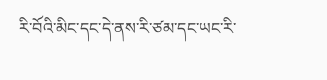རི་བོའི་མིང་དང་དེ་ནས་རི་ཙམ་དང་ཡང་རི་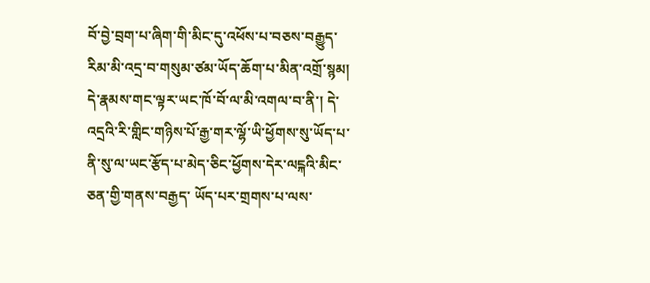བོ་བྱེ་བྲག་པ་ཞིག་གི་མིང་དུ་འཕོས་པ་བཅས་བརྒྱུད་རིམ་མི་འདྲ་བ་གསུམ་ཙམ་ཡོད་ཆོག་པ་མིན་འགྲོ་སྙམ། དེ་རྣམས་གང་ལྟར་ཡང་ཁོ་བོ་ལ་མི་འགལ་བ་ནི་། དེ་འདྲའི་རི་གླིང་གཉིས་པོ་རྒྱ་གར་ལྷོ་ཡི་ཕྱོགས་སུ་ཡོད་པ་ནི་སུ་ལ་ཡང་རྩོད་པ་མེད་ཅིང་ཕྱོགས་དེར་ལངྐའི་མིང་ཅན་གྱི་གནས་བརྒྱད་ ཡོད་པར་གྲགས་པ་ལས་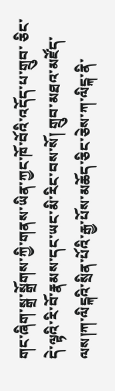གང་ཞིག་སྒྲ་སྒྲོགས་ཀྱི་གནས་ཡིན་ཀྱང་ཁོ་བོའི་འདོད་པ་གྲུབ་ ཅིང་དེ་ལྟའི་རི་བོ་རྣམས་དང་ཡང་མི་རིང་བས་སོ། གྲུབ་མཐའ་མཛོད་ལས།ཀ་ལིངྐའི་སྲིན་པོའི་རྒྱ་པོས་མཆོད་ཅིང་ཅེས་ཀ་ལིངྐ་ནི་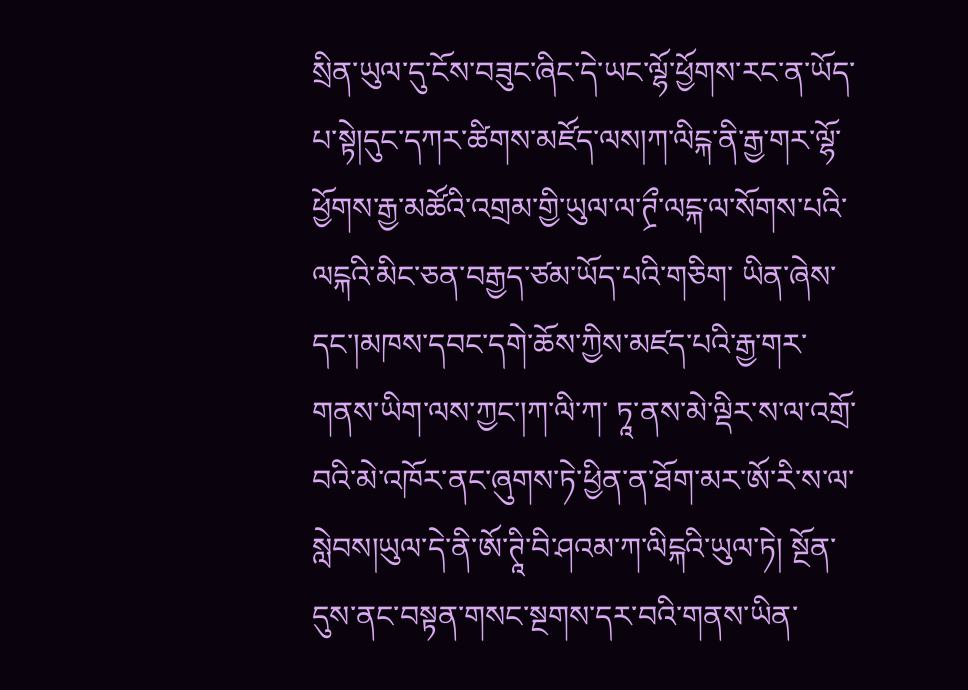སྲིན་ཡུལ་དུ་ངོས་བཟུང་ཞིང་དེ་ཡང་ལྷོ་ཕྱོགས་རང་ན་ཡོད་པ་སྟེ།དུང་དཀར་ཚིགས་མཛོད་ལས།ཀ་ལིངྐ་ནི་རྒྱ་གར་ལྷོ་ཕྱོགས་རྒྱ་མཚོའི་འགྲམ་གྱི་ཡུལ་ལ་ཊྲྀ་ལངྐ་ལ་སོགས་པའི་ལངྐའི་མིང་ཅན་བརྒྱད་ཙམ་ཡོད་པའི་གཅིག་ ཡིན་ཞེས་དང་།མཁས་དབང་དགེ་ཆོས་ཀྱིས་མཛད་པའི་རྒྱ་གར་གནས་ཡིག་ལས་ཀྱང་།ཀ་ལི་ཀ་ ཏཱ་ནས་མེ་ལྡིར་ས་ལ་འགྲོ་བའི་མེ་འཁོར་ནང་ཞུགས་ཏེ་ཕྱིན་ན་ཐོག་མར་ཨོ་རི་ས་ལ་ སླེབས།ཡུལ་དེ་ནི་ཨོ་ཊཱི་བི་ཤའམ་ཀ་ལིངྐའི་ཡུལ་ཏེ། སྔོན་དུས་ནང་བསྟན་གསང་སྔགས་དར་བའི་གནས་ཡིན་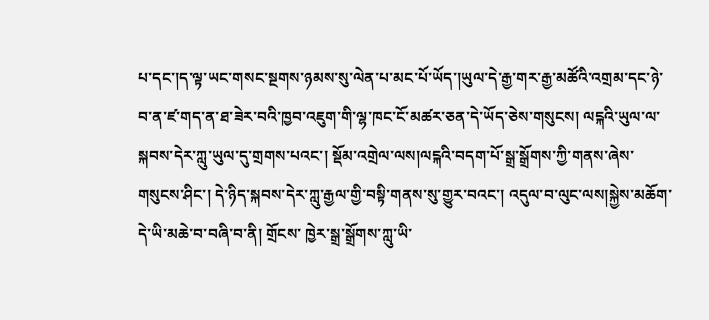པ་དང་།ད་ལྟ་ཡང་གསང་སྔགས་ཉམས་སུ་ལེན་པ་མང་པོ་ཡོད་།ཡུལ་དེ་རྒྱ་གར་རྒྱ་མཚོའི་འགྲམ་དང་ཉེ་བ་ན་ཛ་གད་ན་ཐ་ཟེར་བའི་ཁྱབ་འཇུག་གི་ལྷ་ཁང་ངོ་མཚར་ཅན་དེ་ཡོད་ཅེས་གསུངས། ལངྐའི་ཡུལ་ལ་སྐབས་དེར་ཀླུ་ཡུལ་དུ་གྲགས་པའང་། སྡོམ་འགྲེལ་ལས།ལངྐའི་བདག་པོ་སྒྲ་སྒྲོགས་ཀྱི་གནས་ཞེས་གསུངས་ཤིང་། དེ་ཉིད་སྐབས་དེར་ཀླུ་རྒྱལ་གྱི་བསྟི་གནས་སུ་གྱུར་བའང་། འདུལ་བ་ལུང་ལས།སྐྱེས་མཆོག་དེ་ཡི་མཆེ་བ་བཞི་བ་ནི། གྲོངས་ ཁྱེར་སྒྲ་སྒྲོགས་ཀླུ་ཡི་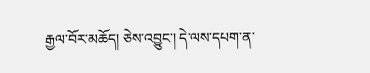རྒྱལ་བོར་མཆོད། ཅེས་འབྱུང་། དེ་ལས་དཔག་ན་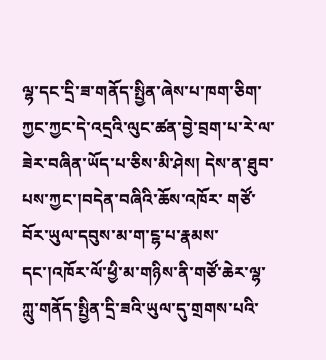ལྷ་དང་དྲི་ཟ་གནོད་སྤྱིན་ཞེས་པ་ཁག་ཅིག་ཀྱང་ཀྱང་དེ་འདྲའི་ལུང་ཚན་བྱེ་བྲག་པ་རེ་ལ་ཟེར་བཞིན་ཡོད་པ་ཅིས་མི་ཤེས། དེས་ན་ཐུབ་པས་ཀྱང་།བདེན་བཞིའི་ཆོས་འཁོར་ གཙོ་བོར་ཡུལ་དབུས་མ་ག་ངྷ་པ་རྣམས་དང་།འཁོར་ལོ་ཕྱི་མ་གཉིས་ནི་གཙོ་ཆེར་ལྷ་ཀླུ་གནོད་སྤྱིན་དྲི་ཟའི་ཡུལ་དུ་གྲགས་པའི་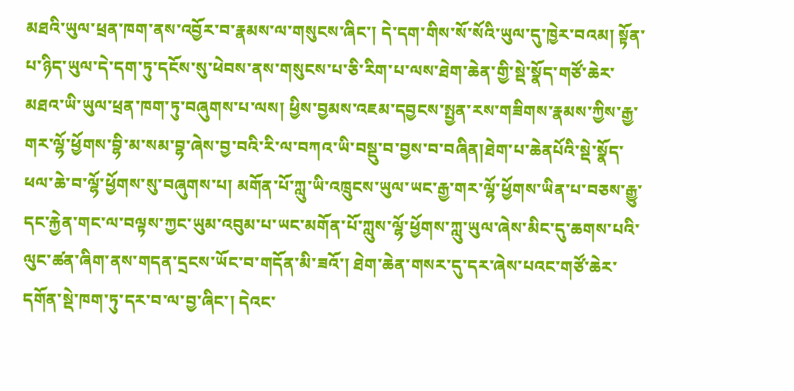མཐའི་ཡུལ་ཕྲན་ཁག་ནས་འབྱོར་བ་རྣམས་ལ་གསུངས་ཞིང་། དེ་དག་གིས་སོ་སོའི་ཡུལ་དུ་ཁྱེར་བའམ། སྟོན་པ་ཉིད་ཡུལ་དེ་དག་ཏུ་དངོས་སུ་ཕེབས་ནས་གསུངས་པ་ཅི་རིག་པ་ལས་ཐེག་ཆེན་གྱི་སྡེ་སྣོད་གཙོ་ཆེར་མཐའ་ཡི་ཡུལ་ཕྲན་ཁག་ཏུ་བཞུགས་པ་ལས། ཕྱིས་བྱམས་འཇམ་དབྱངས་སྤྱན་རས་གཟིགས་རྣམས་ཀྱིས་རྒྱ་གར་ལྷོ་ཕྱོགས་བྷི་མ་སམ་བྷ་ཞེས་བྱ་བའི་རི་ལ་བཀའ་ཡི་བསྡུ་བ་བྱས་བ་བཞིན།ཐེག་པ་ཆེནཔོའི་སྡེ་སྣོད་ཕལ་ཆེ་བ་ལྷོ་ཕྱོགས་སུ་བཞུགས་པ། མགོན་པོ་ཀླུ་ཡི་འཁྲུངས་ཡུལ་ཡང་རྒྱ་གར་ལྷོ་ཕྱོགས་ཡིན་པ་བཅས་རྒྱུ་དང་རྐྱེན་གང་ལ་བལྟས་ཀྱང་ཡུམ་འབུམ་པ་ཡང་མགོན་པོ་ཀླུས་ལྷོ་ཕྱོགས་ཀླུ་ཡུལ་ཞེས་མིང་དུ་ཆགས་པའི་ལུང་ཚན་ཞིག་ནས་གདན་དྲངས་ཡོང་བ་གདོན་མི་ཟའོ་། ཐེག་ཆེན་གསར་དུ་དར་ཞེས་པའང་གཙོ་ཆེར་དགོན་སྡེ་ཁག་ཏུ་དར་བ་ལ་བྱ་ཞིང་། དེའང་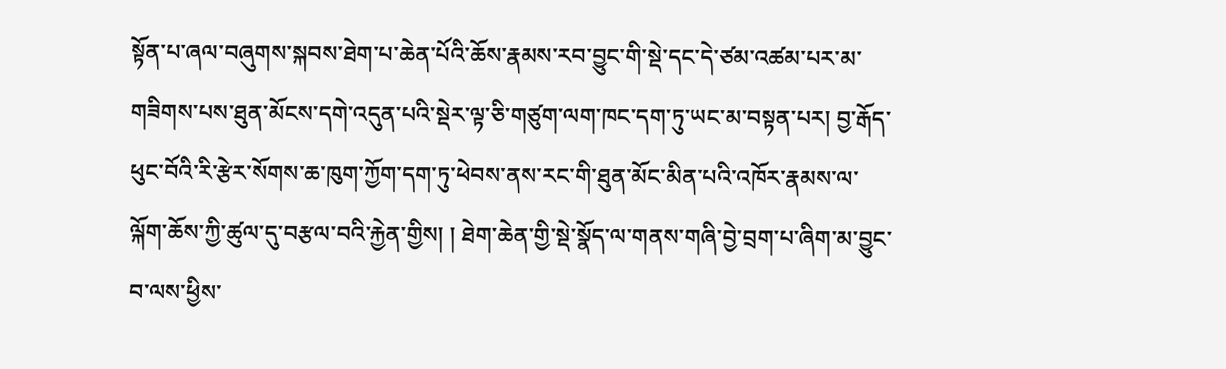སྟོན་པ་ཞལ་བཞུགས་སྐབས་ཐེག་པ་ཆེན་པོའི་ཆོས་རྣམས་རབ་བྱུང་གི་སྡེ་དང་དེ་ཙམ་འཚམ་པར་མ་གཟིགས་པས་ཐུན་མོངས་དགེ་འདུན་པའི་སྡེར་ལྟ་ཅི་གཙུག་ལག་ཁང་དག་ཏུ་ཡང་མ་བསྟན་པར། བྱ་རྒོད་ཕུང་བོའི་རི་རྩེར་སོགས་ཆ་ཁུག་ཀྱོག་དག་ཏུ་ཕེབས་ནས་རང་གི་ཐུན་མོང་མིན་པའི་འཁོར་རྣམས་ལ་ལྐོག་ཆོས་ཀྱི་ཚུལ་དུ་བརྩལ་བའི་རྐྱེན་གྱིས། ། ཐེག་ཆེན་གྱི་སྡེ་སྣོད་ལ་གནས་གཞི་བྱེ་བྲག་པ་ཞིག་མ་བྱུང་བ་ལས་ཕྱིས་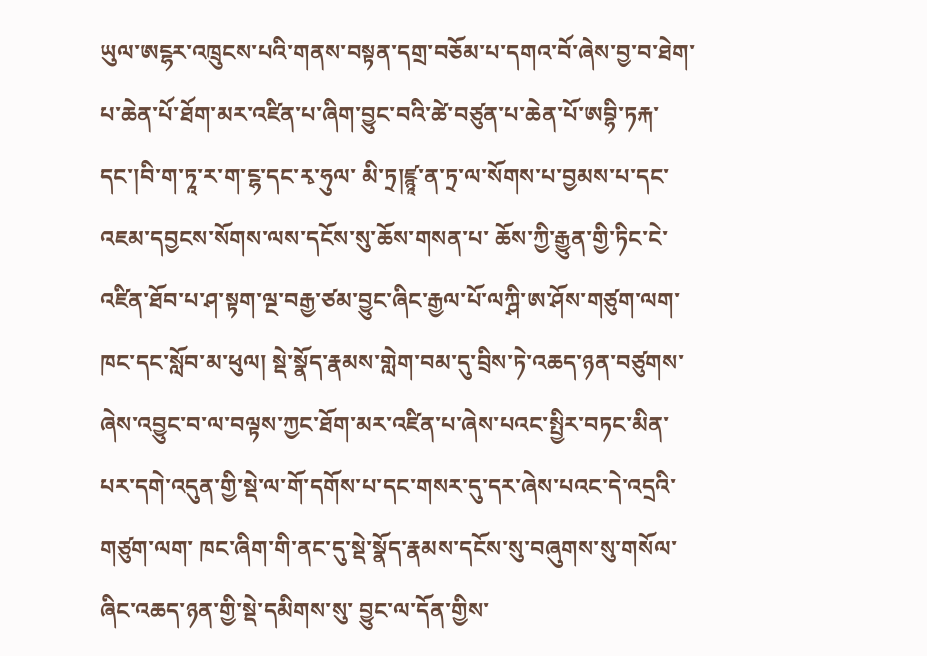ཡུལ་ཨངྷར་འཁྲུངས་པའི་གནས་བསྟན་དགྲ་བཅོམ་པ་དགའ་བོ་ཞེས་བྱ་བ་ཐེག་པ་ཆེན་པོ་ཐོག་མར་འཛིན་པ་ཞིག་བྱུང་བའི་ཚེ་བཙུན་པ་ཆེན་པོ་ཨབྷི་ཏརྐ་དང་།བི་ག་ཏཱ་ར་ག་ངྷ་དང་རྭ་ཧུལ་ མི་ཏྲ།ཛྙཱ་ན་ཏྲ་ལ་སོགས་པ་བྱམས་པ་དང་འཇམ་དབྱངས་སོགས་ལས་དངོས་སུ་ཆོས་གསན་པ་ ཆོས་ཀྱི་རྒྱུན་གྱི་ཏིང་ངེ་འཛིན་ཐོབ་པ་ཤ་སྟག་ལྔ་བརྒྱ་ཙམ་བྱུང་ཞིང་རྒྱལ་པོ་ལཀྴི་ཨ་ཤོས་གཙུག་ལག་ཁང་དང་སློབ་མ་ཕུལ། སྡེ་སྣོད་རྣམས་གླེག་བམ་དུ་བྲིས་ཏེ་འཆད་ཉན་བཙུགས་ཞེས་འབྱུང་བ་ལ་བལྟས་ཀྱང་ཐོག་མར་འཛིན་པ་ཞེས་པའང་སྤྱིར་བཏང་མིན་ པར་དགེ་འདུན་གྱི་སྡེ་ལ་གོ་དགོས་པ་དང་གསར་དུ་དར་ཞེས་པའང་དེ་འདྲའི་གཙུག་ལག་ ཁང་ཞིག་གི་ནང་དུ་སྡེ་སྣོད་རྣམས་དངོས་སུ་བཞུགས་སུ་གསོལ་ཞིང་འཆད་ཉན་གྱི་སྡེ་དམིགས་སུ་ བྱུང་ལ་དོན་གྱིས་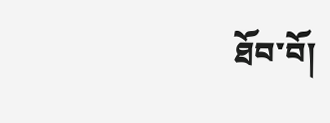ཐོབ་བོ།